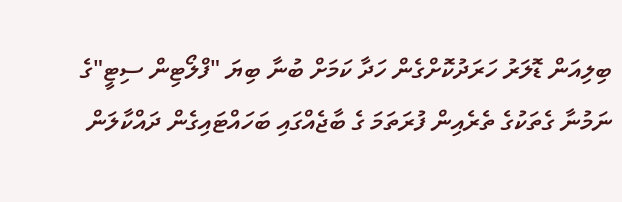ބިލިއަން ޑޮލަރު ހަރަދުކޮށްގެން ހަދާ ކަމަށް ބުނާ ބިޔަ "ފްލޯޓިން ސިޓީ"ގެ ނަމުނާ ގެތަކުގެ ތެރެއިން ފުރަތަމަ ގެ ބާޖެއްގައި ބަހައްޓައިގެން ދައްކާލަން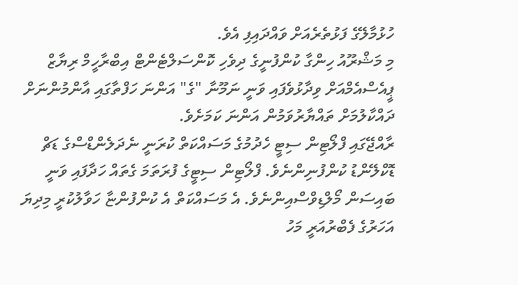ހުޅުމާލޭގެ ފަޅުތެރެއަށް ވައްދައިފި އެވެ.
މި މަޝްރޫއު ހިންގާ ކުންފުނީގެ ދިވެހި ކޮންސަލްޓެންޓް އިބްރާހީމް ރިޔާޒް ޕީއެސްއެމްއަށް ވިދާޅުވެފައި ވަނީ ނަމޫނާ "ގެ" އަންނަ ހަފްތާގައި އާންމުންނަށް ދައްކާލުމަށް ތައްޔާރުވަމުން އަންނަ ކަމަށެވެ.
ރާއްޖޭގައި ފްލޯޓިން ސިޓީ ހެދުމުގެ މަސައްކަތް ކުރަނީ ނެދަލެންޑްސްގެ ޑަޗް ޑޮކްލޭންޑު ކުންފުނިންނެވެ. ފްލޯޓިން ސިޓީގެ ފުރަތަމަ ގެތައް ހަދާފައި ވަނީ ބައިސަން މޯލްޑިވްސްއިންނެވެ. އެ މަސައްކަތް އެ ކުންފުންޏާ ހަވާލުކުރީ މިދިޔަ އަހަރުގެ ފެބްރުއަރީ މަހު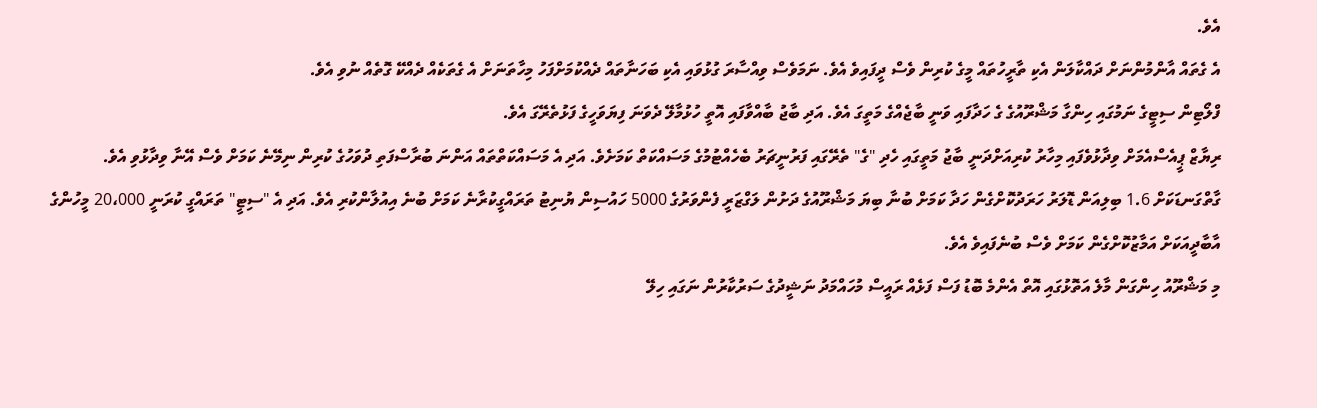އެވެ.
އެ ގެތައް އާންމުންނަށް ދައްކާލަން އެކި ތާރީހުތައް މީގެ ކުރިން ވެސް ދީފައިވެ އެވެ. ނަމަވެސް ވިއްސާރަ ގުޅުވައި އެކި ބަހަނާތައް ދެއްކުމަށްފަހު މިހާތަނަށް އެ ގެތަކެއް ދެއްކޭ ގޮތެއް ނުވި އެވެ.
ފްލޯޓިން ސިޓީގެ ނަމުގައި ހިންގާ މަޝްރޫއުގެ ގެ ހަދާފައި ވަނީ ބާޖެއްގެ މަތީގަ އެވެ. އަދި ބާޖު ބާއްވާފައި އޮތީ ހުޅުމާލޭ ދެވަނަ ފިޔަވަހީގެ ފަޅުތެރޭގަ އެވެ.
ރިޔާޒް ޕީއެސްއެމަށް ވިދާޅުވެފައި މިހާރު ކުރިއަށްދަނީ ބާޖު މަތީގައި ހެދި "ގެ" ތެރޭގައި ފަރުނީޗަރު ބެހެއްޓުމުގެ މަސައްކަތް ކަމަށެވެ. އަދި އެ މަސައްކަތްތައް އަންނަ ބުރާސްފަތި ދުވަހުގެ ކުރިން ނިމޭނެ ކަމަށް ވެސް އޭނާ ވިދާޅުވި އެވެ.
ގާތްގަނޑަކަށް 1.6 ބިލިއަން ޑޮލަރު ހަރަދުކޮށްގެން ހަދާ ކަމަށް ބުނާ ބިޔަ މަޝްރޫއުގެ ދަށުން ލަގްޒަރީ ފެންވަރުގެ 5000 ހައުސިން ޔުނިޓު ތަރައްގީކުރާނެ ކަމަށް ބުނެ އިއުލާންކުރި އެވެ. އަދި އެ "ސިޓީ" ތަރައްގީ ކުރަނީ 20،000 މީހުންގެ އާބާދީއަކަށް އަމާޒުކޮށްގެން ކަމަށް ވެސް ބުނެފައިވެ އެވެ.
މި މަޝްރޫއު ހިންގަން މާލެ އަތޮޅުގައި އޮތް އެންމެ ބޮޑު ފަސް ފަޅެއް ރައީސް މުހައްމަދު ނަޝީދުގެ ސަރުކާރުން ނަގައި ހިލޭ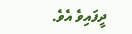ދީފައިވެ އެވެ.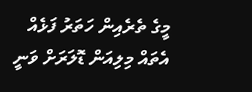މީގެ ތެރެއިން ހަތަރު ފަޅެއް އެތައް މިލިއަން ޑޮލަރަށް ވަނީ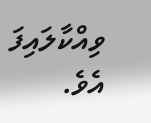ވިއްކާލައިފަ އެވެ.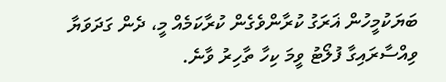ބަޔަކުމީހުން ޣަރަގު ކުރާންވެގެން ކުރާކަމެއް މީ، ދެން ގަދަވަޔާ ވިއްސާރައިގާ ފުލޯޓު ވީމަ ކިހާ ތާހިރު ވާނެ.